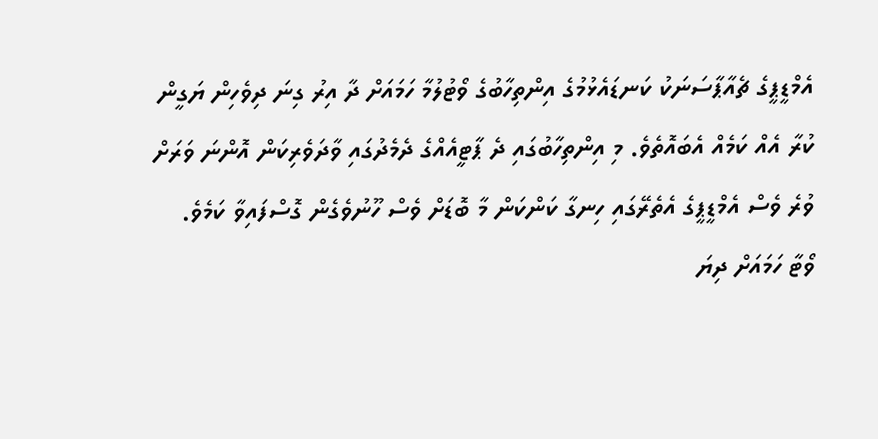އެމްޑީޕީގެ ޗެއާޕާސަނަކު ކަނޑައެޅުމުގެ އިންތިހާބުގެ ވޯޓުލުމާ ހަމައަށް ދާ އިރު ގިނަ ދިވެހިން ޔަގީން ކުރާ އެއް ކަމެއް އެބައޮތެވެ. މި އިންތިހާބުގައި ދެ ޕާޓީއެއްގެ ދެމެދުގައި ވާދަވެރިކަން އޮންނަ ވަރަށް ވުރެ ވެސް އެމްޑީޕީގެ އެތެރޭގައި ހިނގާ ކަންކަން މާ ބޮޑަށް ވެސް ހޫނުވެގެން ގޮސްފައިވާ ކަމެވެ.
ވޯޓާ ހަމައަށް ދިޔަ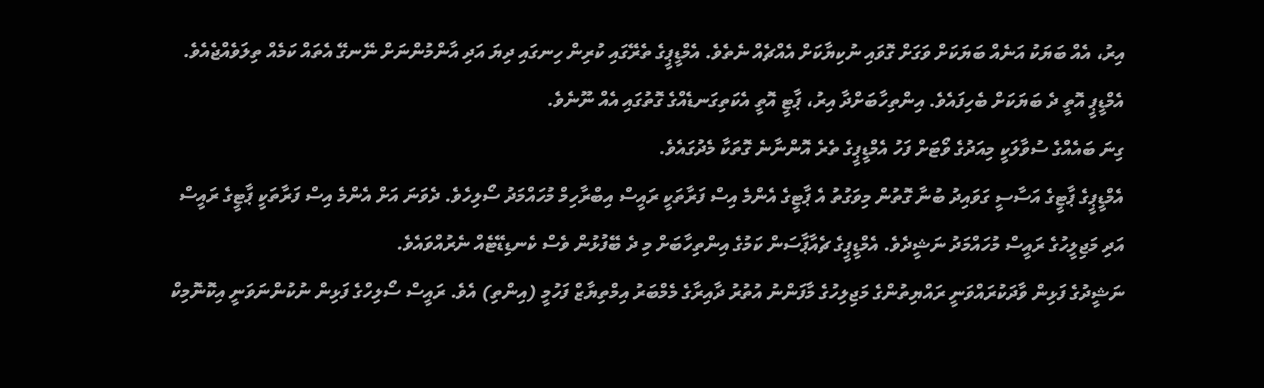އިރު، އެއް ބަޔަކު އަނެއް ބަޔަކަށް ވަގަށް ގޮވައި ނުކިޔާކަށް އެއްޗެއް ނެތެވެ. އެމްޑީޕީގެ ތެރޭގައި ކުރިން ހިނގައި ދިޔަ އަދި އާންމުންނަށް ނޭނގޭ އެތައް ކަމެއް ތިލަވެއްޖެއެވެ. އެމްޑީޕީ އޮތީ ދެ ބަޔަކަށް ބެހިފައެވެ. އިންތިހާބަށްދާ އިރު، ޕާޓީ އޮތީ އެކަތިގަނޑެއްގެ ގޮތުގައި އެއް ނޫނެވެ.
ގިނަ ބައެއްގެ ސުވާލަކީ މިއަދުގެ ވޯޓަށް ފަހު އެމްޑީޕީގެ ތެރެ އޮންނާނެ ގޮތަކާ މެދުގައެވެ.
އެމްޑީޕީގެ ޕާޓީގެ އަސާސީ ގަވައިދު ބުނާ ގޮތުން މިވަގުތު އެ ޕާޓީގެ އެންމެ އިސް ފަރާތަކީ ރައީސް އިބްރާހިމް މުހައްމަދު ސޯލިހެވެ. ދެވަނަ އަށް އެންމެ އިސް ފަރާތަކީ ޕާޓީގެ ރައީސް އަދި މަޖިލީހުގެ ރައީސް މުހައްމަދު ނަޝީދެވެ. އެމްޑީޕީގެ ޗެއާޕާސަން ކަމުގެ އިންތިހާބަށް މި ދެ ބޭފުޅުން ވެސް ކެނޑިޑޭޓެއް ނެރުއްވައެވެ.
ނަޝީދުގެ ފަޅިން ވާދަކުރައްވަނީ ރައްޔިތުންގެ މަޖިލިހުގެ މާފަންނު އުތުރު ދާއިރާގެ މެމްބަރު އިމްތިޔާޒް ފަހުމީ (އިންތި) އެވެ. ރައީސް ސޯލިހްގެ ފަޅިން ނުކުންނަވަނީ އިކޮނޮމިކް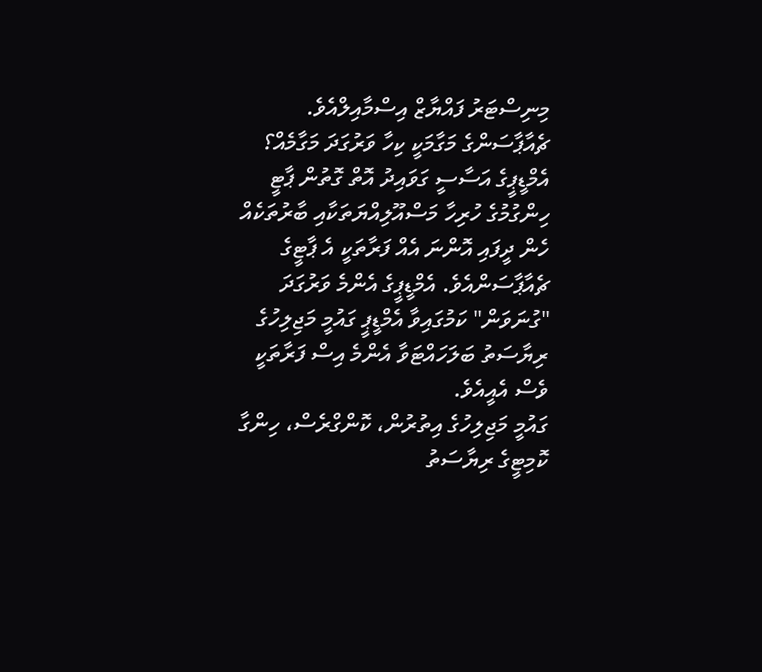މިނިސްޓަރު ފައްޔާޒް އިސްމާއިލްއެވެ.
ޗެއާޕާސަންގެ މަގާމަކީ ކިހާ ވަރުގަދަ މަގާމެއް؟
އެމްޑީޕީގެ އަސާސީ ގަވައިދު އޮތް ގޮތުން ޕާޓީ ހިންގުމުގެ ހުރިހާ މަސްއޫލިއްޔަތަކާއި ބާރުތަކެއް ހެން ދީފައި އޮންނަ އެއް ފަރާތަކީ އެ ޕާޓީގެ ޗެއާޕާސަންއެވެ. އެމްޑީޕީގެ އެންމެ ވަރުގަދަ "ގުނަވަން" ކަމުގައިވާ އެމްޑީޕީ ގައުމީ މަޖިލިހުގެ ރިޔާސަތު ބަލަހައްޓަވާ އެންމެ އިސް ފަރާތަކީ ވެސް އެއީއެވެ.
ގައުމީ މަޖިލިހުގެ އިތުރުން، ކޮންގްރެސް، ހިންގާ ކޮމިޓީގެ ރިޔާސަތު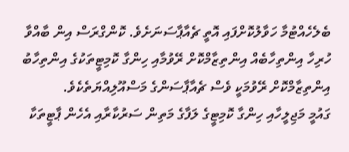ބެލެހެއްޓުމާ ހަވާލުކޮށްފައި އޮތީ ޗެއާޕާސަނަށެވެ. ކޮންގްރަސް އިން ބާއްވާ ހުރިހާ އިންތިހާބެއް އިންތިޒާމްކޮށް ރޭވުމާއި ހިންގާ ކޮމިޓީތަކުގެ އިންތިހާބު އިންތިޒާމްކޮށް ރޭވުމަކީ ވެސް ޗެއާޕާސަންގެ މަސްއޫލިއްޔަތެކެވެ.
ގައުމީ މަޖިލީހާއި ހިންގާ ކޮމިޓީގެ ލަފާގެ މަތިން ސަރުކާރާއި އެހެން ޕާޓީތަކާ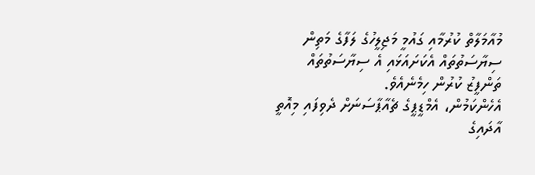މުއާމަލާތް ކުރުމާއި ގައުމީ މަޖިލީހުގެ ލަފާގެ މަތިން ސިޔާސަތުތައް އެކަށައަޅައި އެ ސިޔާސަތުތައް ތަންފީޒު ކުރުން ހިމެނެއެވެ.
އެހެންކަމުން، އެމްޑީޕީގެ ޗެއާޕާސަނަށް ދެވިފައި މިއޮތީ އާދައިގެ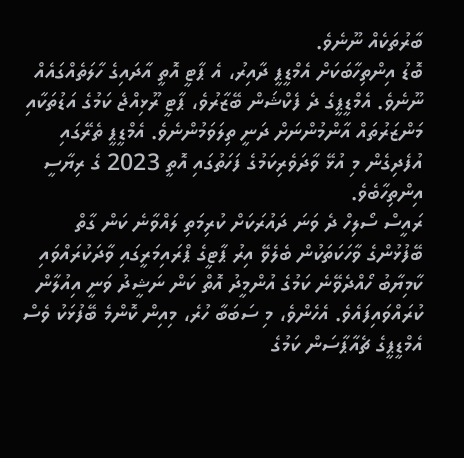ބާރުތަކެއް ނޫނެވެ.
ބޮޑު އިންތިހާބަކަށް އެމްޑީޕީ ދާއިރު، އެ ޕާޓީ އޮތީ އާދައިގެ ހާލަތެއްގައެއް ނޫނެވެ. އެމްޑީޕީގެ ދެ ފެކްޝަން ބޭޒާރުވެ، ޕާޓީ ރޫޅިއްޖެ ކަމުގެ އަޑުތަކާއި މަންޒަރުތައް އާންމުންނަށް ދަނީ ތިލަވަމުންނެވެ. އެމްޑީޕީ ތެރޭގައި އުފެދިގެން މި އުޅޭ ވާދަވެރިކަމުގެ ފަހަތުގައި އޮތީ 2023 ގެ ރިޔާސީ އިންތިހާބެވެ.
ރައީސް ސޯލިހް ދެ ވަނަ ދައުރަކަށް ކުރިމަތި ލައްވާނެ ކަން ގާތް ބޭފުޅުންގެ ވާހަކަތަކުން ބެލެވޭ އިރު ޕާޓީގެ ޕްރައިމަރީގައި ވާދަކުރައްވައި ކާމިޔާބު ހޯއްދެވޭނެ ކަމުގެ އުންމީދު އޮތް ކަން ނަޝީދު ވަނީ އިއުލާން ކުރައްވައިފައެވެ. އެހެންވެ، މި ސަބަބާ ހުރެ، މިއިން ކޮންމެ ބޭފުޅަކު ވެސް އެމްޑީޕީގެ ޗެއާޕާސަން ކަމުގެ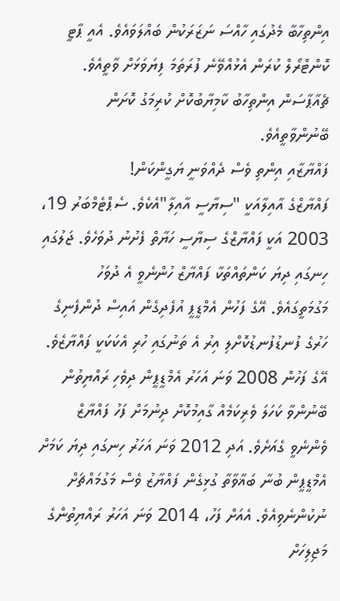އިންތިހާބާ މެދުގައި ހާއްސަ ނަޒަރަކުން ބައްލަވައެވެ. އެއީ ޕާޓީ ކޮންޓްރޯލް ކުރަން އެޅުއްވޭނެ ފުރަތަމަ ފިޔަވަޅަށް ވާތީއެވެ. ޗެއާޕާސަން އިންތިހާބު ކާމިޔާބުކޮށް ކުރިމަގު ކޮށަން ބޭނުންވާތީއެވެ.
ފައްޔާޒާއި އިންތި ވެސް ދެއްވަނީ ޔަގީންކަން!
ފައްޔާޒްގެ އާއިލާއަކީ "ސިޔާސީ އާއިލާ"އެކެވެ. ސެޕްޓެމްބަރު 19، 2003 އަކީ ފައްޔާޒްގެ ސިޔާސީ ހަޔާތް ފެށުނު ދުވަހެވެ. ޖަލުގައި ހިނގައި ދިޔަ ކަންތައްތަކާ ފައްޔާޒް ހުންނެވީ އެ ދުވަހު މަގުމަތީގައެވެ. އޭގެ ފަހުން އެމްޑީޕީ އުފެދިގެން އައިސް ދުންފެނިގެ ހަރުގެ ފުނޑުފުނޑުކޮށްލި އިރު އެ ތަނުގައި ހުރި އެކަކަކީ ފައްޔާޒެވެ.
އޭގެ ފަހުން 2008 ވަނަ އަހަރު އެމްޑީޕީން ދިވެހި ރައްޔިތުން ބޭނުންވާ ކަހަލަ ވެރިކަމެއް ގާއިމުކޮށް ދިނުމަށް ފަހު ފައްޔާޒް ވެންނެވީ ގެއަށެވެ. އަދި 2012 ވަނަ އަހަރު ހިނގައި ދިޔަ ކަމަށް އެމްޑީޕީން ބުނާ ބަޣާވާތާ ގުޅިގެން ފައްޔާޒު ވެސް މަގުމައްޗަށް ނުކުންނެވިއެވެ. އެއަށް ފަހު، 2014 ވަނަ އަހަރު ރައްޔިތުންގެ މަޖިލިހަށް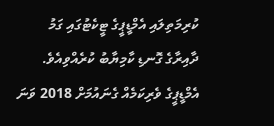ކުރިމަތިލައި އެމްޑީޕީގެ ޓީކެޓުގައި ގަމު ދާއިރާގެ ގޮނޑި ކާމިޔާބު ކުރެއްވިއެވެ. އެމްޑީޕީގެ ވެރިކަމެއް ގެނައުމަށް 2018 ވަނަ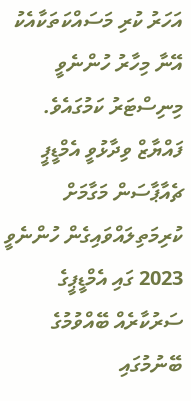އަހަރު ކުރި މަސައްކަތަކާއެކު އޭނާ މިހާރު ހުންނެވީ މިނިސްޓަރު ކަމުގައެވެ.
ފައްޔާޒް ވިދާޅުވީ އެމްޑީޕީ ޗެއާޕާސަން މަގާމަށް ކުރިމަތިލައްވައިގެން ހުންނެވީ 2023 ގައި އެމްޑީޕީގެ ސަރުކާރެއް ބޭއްވުމުގެ ބޭނުމުގައި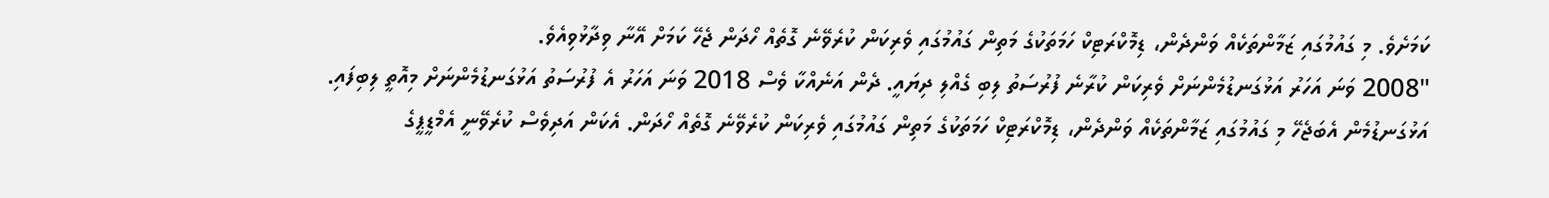ކަމަށެވެ. މި ގައުމުގައި ޒަމާންތަކެއް ވަންދެން، ޑިމޮކްރަޓިކް ހަމަތަކުގެ މަތިން ގައުމުގައި ވެރިކަން ކުރެވޭނެ ގޮތެއް ހޯދަން ޖެހޭ ކަމަށް އޭނާ ވިދާޅުވިއެވެ.
"2008 ވަނަ އަހަރު އަޅުގަނޑުމެންނަށް ވެރިކަން ކުރާނެ ފުރުސަތު ލިބި ގެއްލި ދިޔައީ. ދެން އަނެއްކާ ވެސް 2018 ވަނަ އަހަރު އެ ފުރުސަތު އަޅުގަނޑުމެންނަށް މިއޮތީ ލިބިފައި. އަޅުގަނޑުމެން އެބަޖެހޭ މި ގައުމުގައި ޒަމާންތަކެއް ވަންދެން، ޑިމޮކްރަޓިކް ހަމަތަކުގެ މަތިން ގައުމުގައި ވެރިކަން ކުރެވޭނެ ގޮތެއް ހޯދަން. އެކަން އަދިވެސް ކުރެވޭނީ އެމްޑީޕީގެ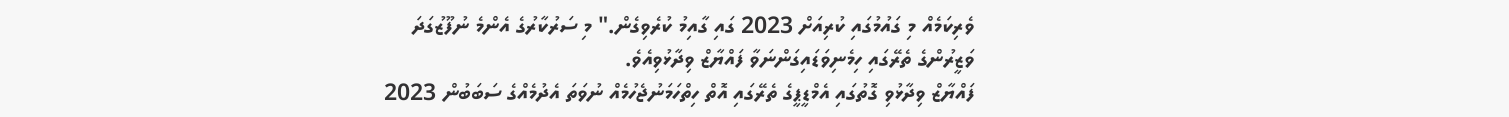ވެރިކަމެއް މި ގައުމުގައި ކުރިއަށް 2023 ގައި ގާއިމު ކުރެވިގެން." މި ސަރުކާރުގެ އެންމެ ނުފޫޒުގަދަ ވަޒީރުންގެ ތެރޭގައި ހިމެނިވަޑައިގަންނަވާ ފައްޔާޒް ވިދާޅުވިއެވެ.
ފައްޔާޒް ވިދާޅުވި ގޮތުގައި އެމްޑީޕީގެ ތެރޭގައި އޮތް ހިތްހަމަނުޖެހުމެއް ނުވަތަ އެދުމެއްގެ ސަބަބުން 2023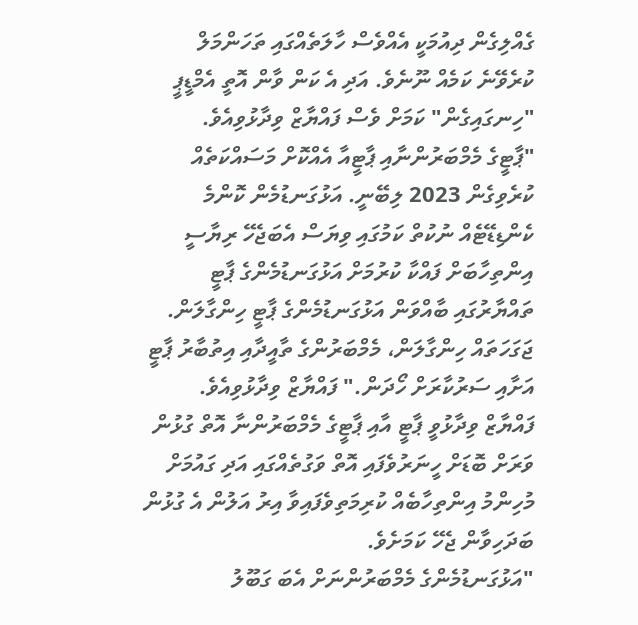ގެއްލިގެން ދިއުމަކީ އެއްވެސް ހާލަތެއްގައި ތަހަންމަލް ކުރެވޭނެ ކަމެއް ނޫނެވެ. އަދި އެ ކަން ވާން އޮތީ އެމްޑީޕީ "ހިނގައިގެން" ކަމަށް ވެސް ފައްޔާޒް ވިދާޅުވިއެވެ.
"ޕާޓީގެ މެމްބަރުންނާއި ޕާޓީއާ އެއްކޮށް މަސައްކަތެއް ކުރެވިގެން 2023 ލިބޭނީ. އަޅުގަނޑުމެން ކޮންމެ ކެންޑިޑޭޓެއް ނުކުތް ކަމުގައި ވިޔަސް އެބަޖެހޭ ރިޔާސީ އިންތިހާބަށް ފައްކާ ކުރުމަށް އަޅުގަނޑުމެންގެ ޕާޓީ ތައްޔާރުގައި ބާއްވަން އަޅުގަނޑުމެންގެ ޕާޓީ ހިންގާލަން. ޖަގަހަތައް ހިންގާލަން، މެމްބަރުންގެ ތާއީދާއި އިތުބާރު ޕާޓީ އަށާއި ސަރުކާރަށް ހޯދަން." ފައްޔާޒް ވިދާޅުވިއެވެ.
ފައްޔާޒް ވިދާޅުވީ ޕާޓީ އާއި ޕާޓީގެ މެމްބަރުންނާ އޮތް ގުޅުން ވަރަށް ބޮޑަށް ހީނަރުވެފައި އޮތް ވަގުތެއްގައި އަދި ގައުމަށް މުހިންމު އިންތިހާބެއް ކުރިމަތިވެފައިވާ އިރު އަލުން އެ ގުޅުން ބަދަހިވާން ޖެހޭ ކަމަށެވެ.
"އަޅުގަނޑުމެންގެ މެމްބަރުންނަށް އެބަ ގަބޫލު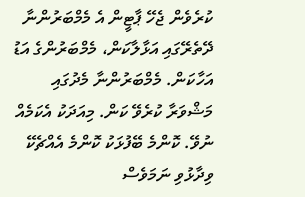ކުރެވެން ޖެހޭ ޕާޓީން އެ މެމްބަރުންނާ ދޭތެރޭގައި އަޅާލާކަން، މެމްބަރުންގެ އަޑު އަހާކަން. މެމްބަރުންނާ މެދުގައި މަޝްވަރާ ކުރެވޭ ކަން. މިއަދަކު އެކަމެއް ނުވޭ. ކޮންމެ ބޭފުޅަކު ކޮންމެ އެއްޗެކޭ ވިދާޅުވި ނަމަވެސް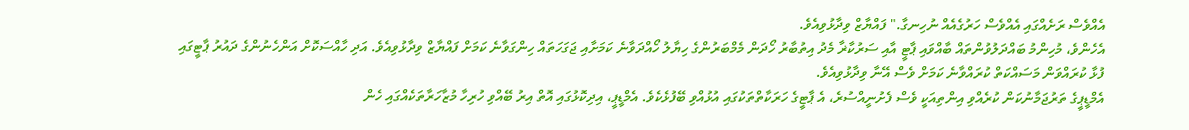އެއްވެސް ރަށެއްގައި އެއްވެސް ހަރުގެއެއް ނުހިނގާ." ފައްޔާޒް ވިދާޅުވިއެވެ.
އެހެންވެ، މުހިންމު ބައްދަލުވުންތައް ބާއްވައި ޕާޓީ އާއި ސަރުކާޜާ މެދު އިތުބާރު ހޯދަން މެމްބަރުންގެ ހިޔާލު ހޯއްދަވާނެ ކަމަށާއި ޖަގަހަތައް ހިންގަވާނެ ކަމަށް ފައްޔާޒް ވިދާޅުވިއެވެ. އަދި ހާއްސަކޮށް އަންހެނުންގެ ދައުރު ޕާޓީގައި ފުޅާ ކުރައްވަން މަސައްކަތް ކުރައްވާނެ ކަމަށް ވެސް އޭނާ ވިދާޅުވިއެވެ.
އެމްޑީޕީގެ ތަރުޖަމާނުކަން ކުރެއްވި އިންތިއަކީ ވެސް ފެށުނީއްސުރެ، އެ ޕާޓީގެ ހަރަކާތްތަކުގައި އުޅުއްވި ބޭފުޅެކެވެ. އެމްޑީޕީ، އިދިކޮޅުގައި އޮތް އިރު ބޭއްވި ހުރިހާ މުޒާހަރާތަކެއްގައި ހެން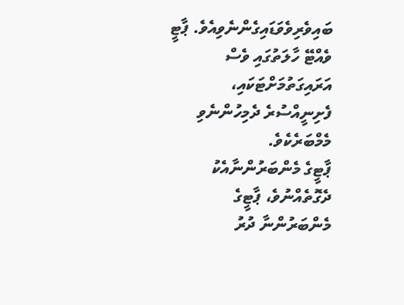ބައިވެރިވެވަޑައިގެންނެވިއެވެ. ޕާޓީ ވެއްޓޭ ހާލަތުގައި ވެސް އަރައިގަތުމަށްޓަކައި، ފެށިނީއްސުރެ ދެމިހުންނެވި މެމްބަރެކެވެ.
ޕާޓީގެ މެންބަރުންނާއެކު ދެގޮތެއްނުވެ، ޕާޓީގެ މެންބަރުންނާ ދުރު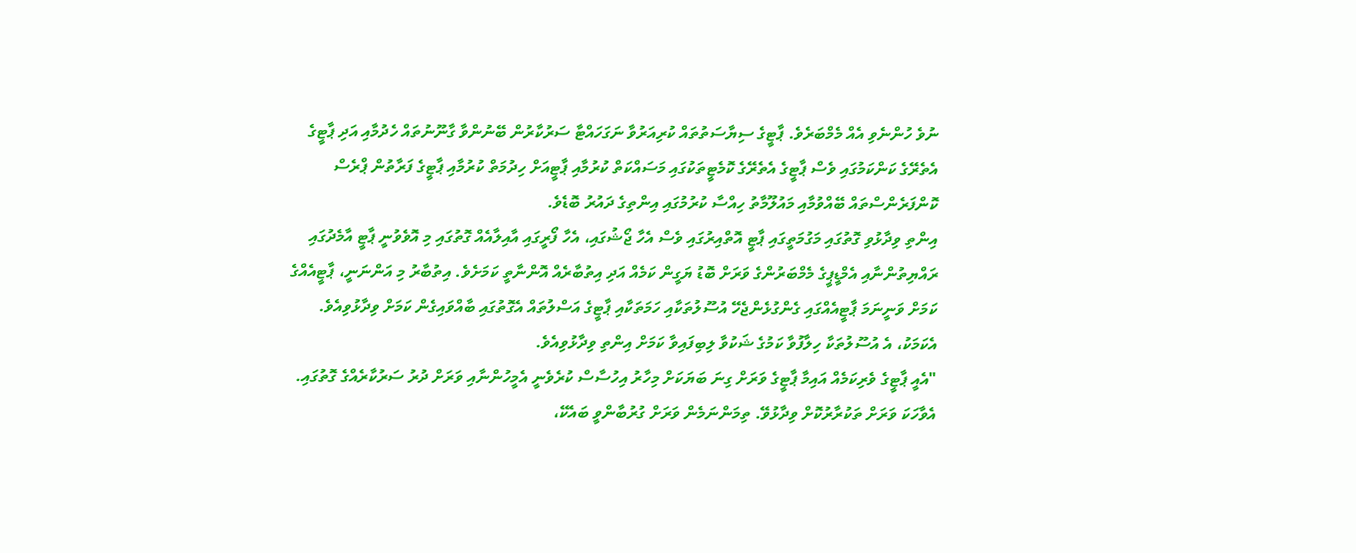ނުވެ ހުންނެވި އެއް މެމްބަރެވެ. ޕާޓީގެ ސިޔާސަތުތައް ކުރިއަރުވާ ނަގަހައްޓާ ސަރުކާރުން ބޭނުންވާ ގާނޫނުތައް ހެދުމާއި އަދި ޕާޓީގެ އެތެރޭގެ ކަންކަމުގައި ވެސް ޕާޓީގެ އެތެރޭގެ ކޮމެޓީތަކުގައި މަސައްކަތް ކުރުމާއި ޕާޓީއަށް ހިދުމަތް ކުރުމާއި ޕާޓީގެ ފަރާތުން ޕްރެސް ކޮންފަރެންސްތައް ބޭއްވުމާއި މައުލޫމާތު ހިއްސާ ކުރުމުގައި އިންތިގެ ދައުރު ބޮޑެވެ.
އިންތި ވިދާޅުވި ގޮތުގައި މަގުމަތީގައި ޕާޓީ އޮތްއިރުގައި ވެސް އެހާ ޖޯޝުގައި، އެހާ ފޯރީގައި އާއިލާއެއް ގޮތުގައި މި އޮވެވުނީ ޕާޓީ އާމެދުގައި ރައްޔިތުންނާއި އެމްޑީޕީގެ މެމްބަރުންގެ ވަރަށް ބޮޑު ޔަގީން ކަމެއް އަދި އިތުބާރެއް އޮންނާތީ ކަމަށެވެ. އިތުބާރު މި އަންނަނީ، ޕާޓީއެއްގެ ކަމަށް ވަނީނަމަ ޕާޓީއެއްގައި ގެންގުޅެންޖެހޭ އުސޫލުތަކާއި ހަމަތަކާއި ޕާޓީގެ އަސްލުތައް އެގޮތުގައި ބާއްވައިގެން ކަމަށް ވިދާޅުވިއެވެ.
އެކަމަކު، އެ އުސޫލުތަކާ ހިލާފުވާ ކަމުގެ ޝަކުވާ ލިބިފައިވާ ކަމަށް އިންތި ވިދާޅުވިއެވެ.
"އެއީ ޕާޓީގެ ވެރިކަމެއް އައިމާ ޕާޓީގެ ވަރަށް ގިނަ ބަޔަކަށް މިހާރު އިހުސާސް ކުރެވެނީ އެމީހުންނާއި ވަރަށް ދުރު ސަރުކާރެއްގެ ގޮތުގައި. އެވާހަކަ ވަރަށް ތަކުރާރުކޮށް ވިދާޅުވޭ. ތިމަންނަމެން ވަރަށް ގުރުބާންވީ ބައެކޭ،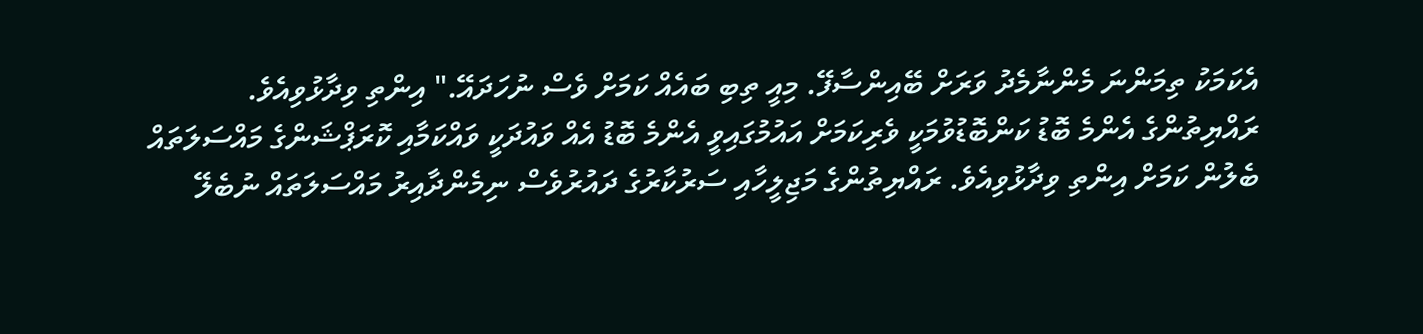އެކަމަކު ތިމަންނަ މެންނާމެދު ވަރަށް ބޭއިންސާފޭ. މިއީ ތިބި ބައެއް ކަމަށް ވެސް ނުހަދައޭ." އިންތި ވިދާޅުވިއެވެ.
ރައްޔިތުންގެ އެންމެ ބޮޑު ކަންބޮޑުވުމަކީ ވެރިކަމަށް އައުމުގައިވީ އެންމެ ބޮޑު އެއް ވައުދަކީ ވައްކަމާއި ކޮރަޕްޝަންގެ މައްސަލަތައް ބެލުން ކަމަށް އިންތި ވިދާޅުވިއެވެ. ރައްޔިތުންގެ މަޖިލީހާއި ސަރުކާރުގެ ދައުރުވެސް ނިމެންދާއިރު މައްސަލަތައް ނުބެލޭ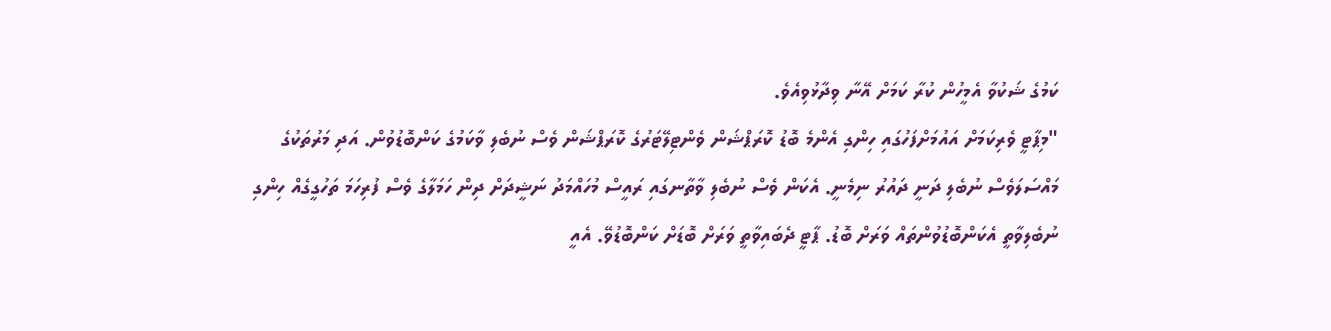ކަމުގެ ޝަކުވާ އެމީހުން ކުރާ ކަމަށް އޭނާ ވިދާޅުވިއެވެ.
"މިޕާޓީ ވެރިކަމަށް އައުމަށްފަހުގައި ހިންގި އެންމެ ބޮޑު ކޮރަޕްޝަން ވެންޓިލޭޓަރުގެ ކޮރަޕްޝަން ވެސް ނުބެލި ވާކަމުގެ ކަންބޮޑުވުން. އަދި މަރުތަކުގެ މައްސަލަވެސް ނުބެލި ދަނީ ދައުރު ނިމެނީ. އެކަން ވެސް ނުބެލި ވާތާނގައި ރައީސް މުހައްމަދު ނަޝީދަށް ދިން ހަމަލާގެ ވެސް ފުރިހަމަ ތަހުގީގެއް ހިންގި ނުބެލިވާތީ އެކަންބޮޑުވުންތައް ވަރަށް ބޮޑު. ޕާޓީ ދެބައިވާތީ ވަރަށް ބޮޑަށް ކަންބޮޑުވޭ. އެއީ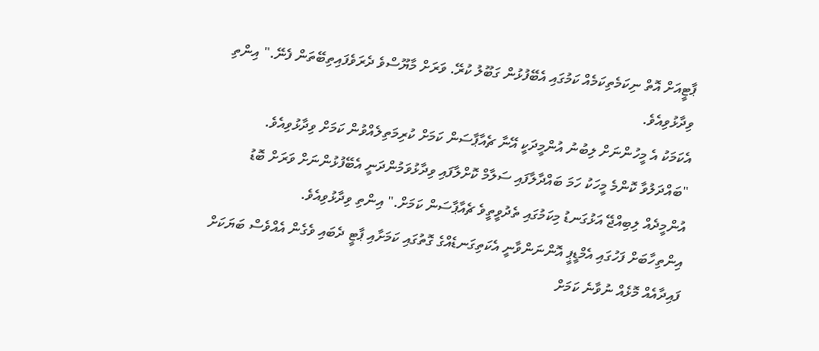ޕާޓީއަށް އޮތް ނިކަމެތިކަމެއް ކަމުގައި އެބޭފުޅުން ގަބޫލު ކުރޭ. ވަރަށް މާޔޫސްވެ ދެރަވެފައިތިބޭތަން ފެނޭ." އިންތި ވިދާޅުވިއެވެ.
އެކަމަކު އެ މީހުންނަށް ލިބުނު އުންމީދަކީ އޭނާ ޗެއާޕާސަން ކަމަށް ކުރިމަތިލެއްވުން ކަމަށް ވިދާޅުވިއެވެ.
"ބައްދަލުވާ ކޮންމެ މީހަކު ހަމަ ބައްދާލާފައި ސަލާމް ކޮށްލާފައި ވިދާޅުވަމުންދަނީ އެބޭފުޅުންނަށް ވަރަށް ބޮޑު އުންމީދެއް ލިބިއްޖޭ އަޅުގަނޑު މިކަމުގައި ތެދުވީތީވެ ޗެއާޕާސަން ކަމަށް." އިންތި ވިދާޅުވިއެވެ.
އިންތިހާބަށް ފަހުގައި އެމްޑީޕީ އޮންނަންވާނީ އެކަތިގަނޑެއްގެ ގޮތުގައި ކަމަށާއި ޕާޓީ ދެބައި ވެގެން އެއްވެސް ބަޔަކަށް ފައިދާއެއް މޮޅެއް ނުވާނެ ކަމަށް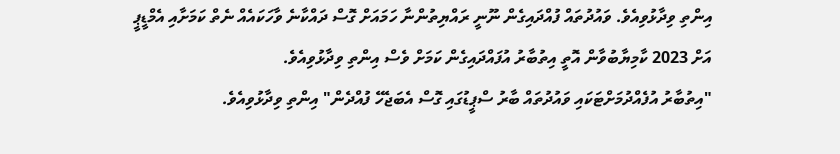އިންތި ވިދާޅުވިއެވެ. ވައުދުތައް ފުއްދައިގެން ނޫނީ ރައްޔިތުންނާ ހަމައަށް ގޮސް ދައްކާނެ ވާހަކައެއް ނެތް ކަމަށާއި އެމްޑީޕީ އަށް 2023 ކާމިޔާބުވާން އޮތީ އިތުބާރު އުފައްދައިގެން ކަމަށް ވެސް އިންތި ވިދާޅުވިއެވެ.
"އިތުބާރު އުފެއްދުމަށްޓަކައި ވައުދުތައް ބާރު ސްޕީޑުގައި ގޮސް އެބަޖެހޭ ފުއްދެން" އިންތި ވިދާޅުވިއެވެ.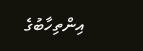އިންތިހާބުގެ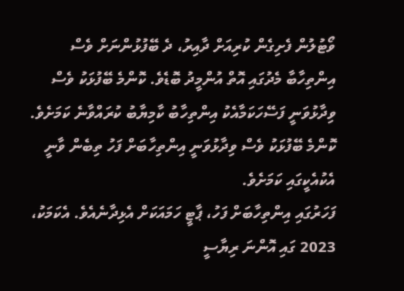ވޯޓުލުން ފެށިގެން ކުރިއަށް ދާއިރު، ދެ ބޭފުޅުންނަށް ވެސް އިންތިހާބާ މެދުގައި އޮތް އުންމީދު ބޮޑެވެ. ކޮންމެ ބޭފުޅަކު ވެސް ވިދާޅުވަނީ ފަސޭހަކަމާއެކު އިންތިހާބު ކާމިޔާބު ކުރައްވާނެ ކަމަށެވެ. ކޮންމެ ބޭފުޅަކު ވެސް ވިދާޅުވަނީ އިންތިހާބަށް ފަހު ތިބެން ވާނީ އެކުއެކީގައި ކަމަށެވެ.
ފަހަރުގައި އިންތިހާބަށް ފަހު، ޕާޓީ ހަމައަކަށް އެޅިދާނެއެވެ. އެކަމަކު، 2023 ގައި އޮންނަ ރިޔާސީ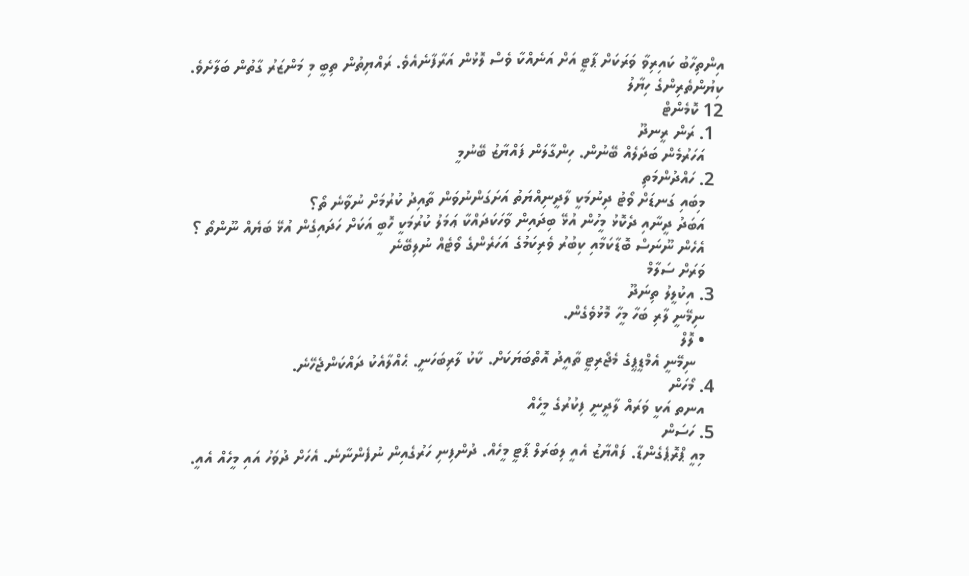އިންތިހާބު ކައިރިވާ ވަރަކަށް ޕާޓީ އަށް އަނެއްކާ ވެސް ލޮޅުން އަރާފާނެއެވެ. ރައްޔިތުން ތިބީ މި މަންޒަރު ގާތުން ބަލާށެވެ.
ކިޔުންތެރިންގެ ހިޔާލު
12 ކޮމެންޓް
  1. ރަން ރީނދޫ
    އަހަރުމެން ބަދަލެއް ބޭނުން. ހިންގާލަން ފައްޔާޒު ބޭނުމީ
  2. ހައްދުންމަތި
    މިބައި ގަނޑަށް ވޯޓު ދިނުމަކީ ލާދީނިއްޔަތު އަށަގަންނުވަން ތާއިދު ކުރުމަށް ނުވާނެ ތޯ؟
    އަބަދު ދީނާއި ދެކޮޅު މީހުން އުޅޭ ބިދައިން ވާހަކަދައްކާ ޢަމަލު ކުރުމަކީ ހޮބީ އަކަށް ހަދައިގެން އުޅޭ ބަޔެއް ނޫންތޯ ؟
    އެހެން ނޫނަސް ބޮޑާކަމާއި ކިބުރު ވެރިކަމުގެ އަހަރެންގެ ވޯޓެއް ނުލިބޭނެ
    ވަރަށް ސަލާމް
  3. އިކުލީލު ތިނަދޫ
    ނިމޭނީ ލާރި ބަހާ މީހާ މޮޅުވެގެން.
    • ލޮލް
      ނިމޭނީ އެމްޑީޕީގެ މެޖޯރިޓީ ތާއީދު އޮތްބަޔަކަށް. ކާކު ލާރިބަހަނީ. ޙެއްލާއެކު ދައްކަންޖެހޭނެ.
  4. މޯހަން
    އނތ އަކީ ވަރައް ލާދީނީ ފިކުރުގެ މީހެއް
  5. ހަސަން
    މިއީ ޕްރޮޕެގެންޑާ. ފައްޔާޒު އެއީ ލިބަރަލް ޕާޓީ މީހެއް. ދުންފިނި ހަރުގެއިން ނުފެންނާނެ. އެހަށް ދުވަހު އައި މީހެއް އެއީ.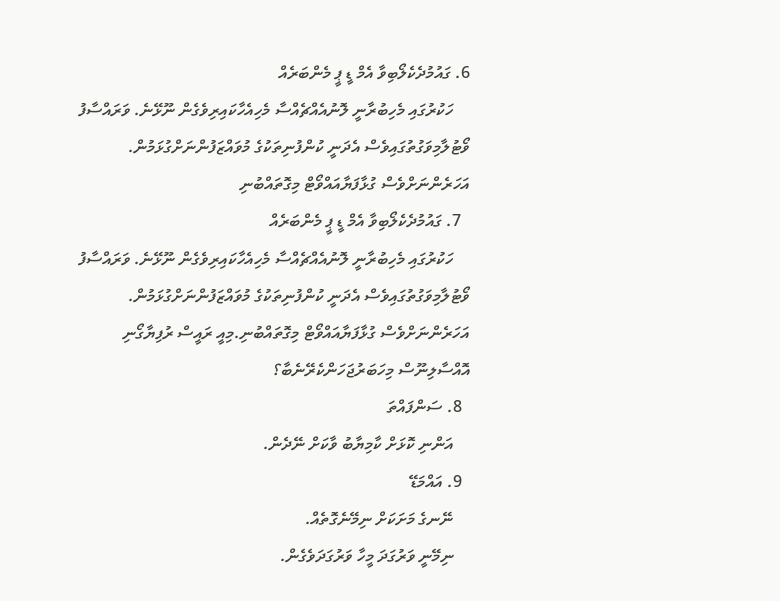6. ގައުމުދެކެލޯބިވާ އެމް ޑީ ޕީ މެންބަރެއް
    ހަކުރުގައި މެހިބުރާނީ ލޮނުއެއްޗެއްސާ މެހިއެހާކައިރިވެގެން ނޫޅޭނެ. ވަރައްސާފު ވޯޓުލާމިވަގުތުގައިވެސް އެދަނީ ކުންފުނިތަކުގެ މުވައްޒަފުންނަށްގުޅަމުން. އަހަރެންނަށްވެސް ގުޅާފަޔާއައްވޯޓް މިގޮތައްބުނި
  7. ގައުމުދެކެލޯބިވާ އެމް ޑީ ޕީ މެންބަރެއް
    ހަކުރުގައި މެހިބުރާނީ ލޮނުއެއްޗެއްސާ މެހިއެހާކައިރިވެގެން ނޫޅޭނެ. ވަރައްސާފު ވޯޓުލާމިވަގުތުގައިވެސް އެދަނީ ކުންފުނިތަކުގެ މުވައްޒަފުންނަށްގުޅަމުން. އަހަރެންނަށްވެސް ގުޅާފަޔާއައްވޯޓް މިގޮތައްބުނި.މިއީ ރައީސް ރުފިޔާގޯނި އޮއްސާލިނޫސް މިހަބަރުޖަހަންކެރޭނެބާ؟
  8. ސަންފައްތަ
    އަންނި ކޮޅަށް ކާމިޔާބު ވާކަށް ނޭދެން.
  9. އައްމަޑޭ
    ނޭނގެ މަށަކަށް ނިމޭނެގޮތެއް.
    ނިމޭނީ ވަރުގަދަ މީހާ ވަރުގަދަވެގެން.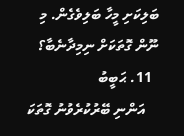ބަލިކަށި މީހާ ބަލިވެގެން. މި ނޫން ގޮތަކަށް ނިމިދާނެބާ؟
  11. ޙަބީބު
    އަންނި ބޭރުކުރެވުނު ގޮތަކަ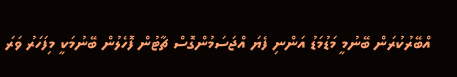އްބޭރުކުރަން ބޭނުމީ މަޑުމަޑު އަންނި ފެޔަ އްޖަސަމުންގޮސް ޗާޓުން ފޮހެލުން ބޭނުމަކީ މިފަހަރު ވަރަ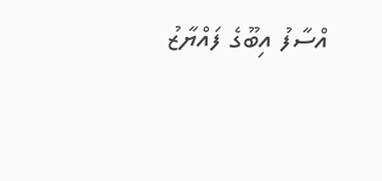އްސާފު އިބޫގެ ފައްޔާޒު